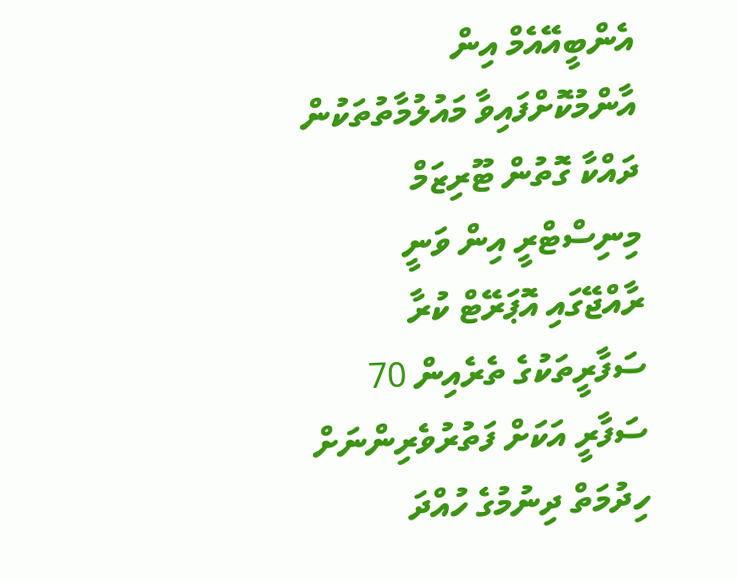އެންބީއޭއެމް އިން އާންމުކޮށްފައިވާ މައުލުމާތުތަކުން ދައްކާ ގޮތުން ޓޫރިޒަމް މިނިސްޓްރީ އިން ވަނީ ރާއްޖޭގައި އޮޕަރޭޓް ކުރާ ސަފާރީތަކުގެ ތެރެއިން 70 ސަފާރީ އަކަށް ފަތުރުވެރިންނަށް ހިދުމަތް ދިނުމުގެ ހުއްދަ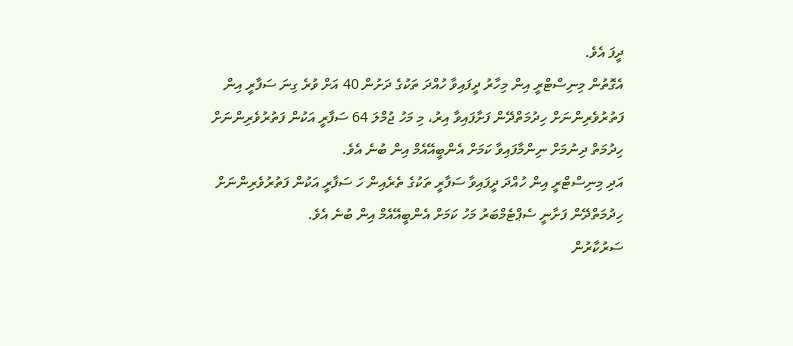ދީފަ އެވެ.
އެގޮތުން މިނިސްޓްރީ އިން މިހާރު ދީފައިވާ ހުއްދަ ތަކުގެ ދަށުން 40 އަށް ވުރެ ގިނަ ސަފާރީ އިން ފަތުރުވެރިންނަށް ހިދުމަތްދޭން ފަށާފައިވާ އިރު، މި މަހު ޖުމްލަ 64 ސަފާރީ އަކުން ފަތުރުވެރިންނަށް ހިދުމަތް ދިނުމަށް ނިންމާފައިވާ ކަމަށް އެންބީއޭއެމް އިން ބުނެ އެވެ.
އަދި މިނިސްޓްރީ އިން ހުއްދަ ދީފައިވާ ސަފާރީ ތަކުގެ ތެރެއިން ހަ ސަފާރީ އަކުން ފަތުރުވެރިންނަށް ހިދުމަތްދޭން ފަށާނީ ސެޕްޓެމްބަރު މަހު ކަމަށް އެންބީއޭއެމް އިން ބުނެ އެވެ.
ސަރުކާރުން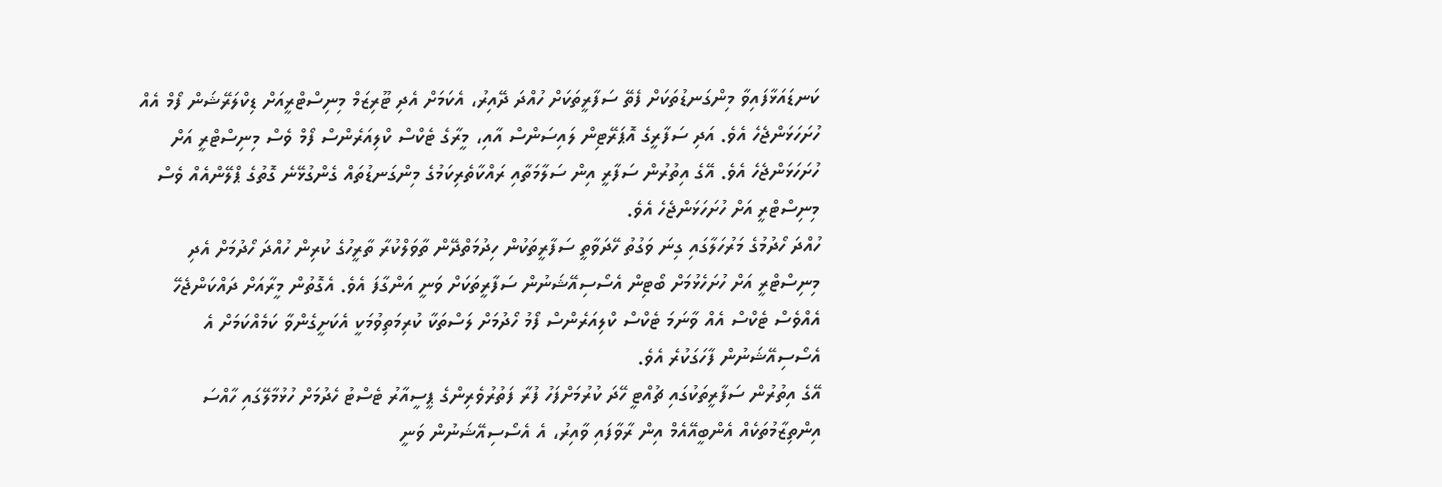ކަނޑައަޅާފައިވާ މިންގަނޑުތަކަށް ފެތޭ ސަފާރީތަކަށް ހުއްދަ ދޭއިރު، އެކަމަށް އެދި ޓޫރިޒަމް މިނިސްޓްރީއަށް ޑިކްލަރޭޝަން ފޯމް އެއް ހުށަހަޅަންޖެހެ އެވެ. އަދި ސަފާރީގެ އޮޕަރޭޓިން ލައިސަންސް އާއި، މީރާގެ ޓެކްސް ކްލިއަރެންސް ފޯމް ވެސް މިނިސްޓްރީ އަށް ހުށަހަޅަންޖެހެ އެވެ. އޭގެ އިތުރުން ސަފާރީ އިން ސަލާމަތާއި ރައްކާތެރިކަމުގެ މިންގަނޑުތައް ގެންގުޅޭނެ ގޮތުގެ ޕްލޭންއެއް ވެސް މިނިސްޓްރީ އަށް ހުށަހަޅަންޖެހެ އެވެ.
ހުއްދަ ހޯދުމުގެ މަރުހަލާގައި ގިނަ ވަގުތު ހޭދަވާތީ ސަފާރީތަކުން ހިދުމަތްދޭން ތާވަލްކުރާ ތާރީހުގެ ކުރިން ހުއްދަ ހޯދުމަށް އެދި މިނިސްޓްރީ އަށް ހުށަހެޅުމަށް ބޯޓިން އެސޯސިއޭޝަނުން ސަފާރީތަކަށް ވަނީ އަންގާފަ އެވެ. އެގޮތުން މީރާއަށް ދައްކަންޖެހޭ އެއްވެސް ޓެކްސް އެއް ވާނަމަ ޓެކްސް ކްލިއަރެންސް ފޯމު ހޯދުމަށް ލަސްތަކާ ކުރިމަތިވުމަކީ އެކަށީގެންވާ ކަމެއްކަމަށް އެ އެސޯސިއޭޝަނުން ފާހަގަކުރެ އެވެ.
އޭގެ އިތުރުން ސަފާރީތަކުގައި ޗުއްޓީ ހޭދަ ކުރުމަށްފަހު ފުރާ ފަތުރުވެރިންގެ ޕީސީއާރު ޓެސްޓު ހެދުމަށް ހުޅުމާލޭގައި ހާއްސަ އިންތިޒާމުތަކެއް އެންބީއޭއެމް އިން ރާވާފައި ވާއިރު، އެ އެސޯސިއޭޝަނުން ވަނީ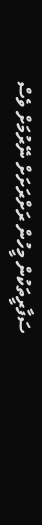ސަފާރީތަކުން މީހުން ރަށްރަށަށް ނޭރުމަށް ވެސް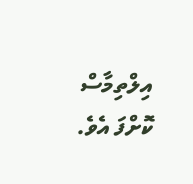އިލްތިމާސް ކޮށްފަ އެވެ.